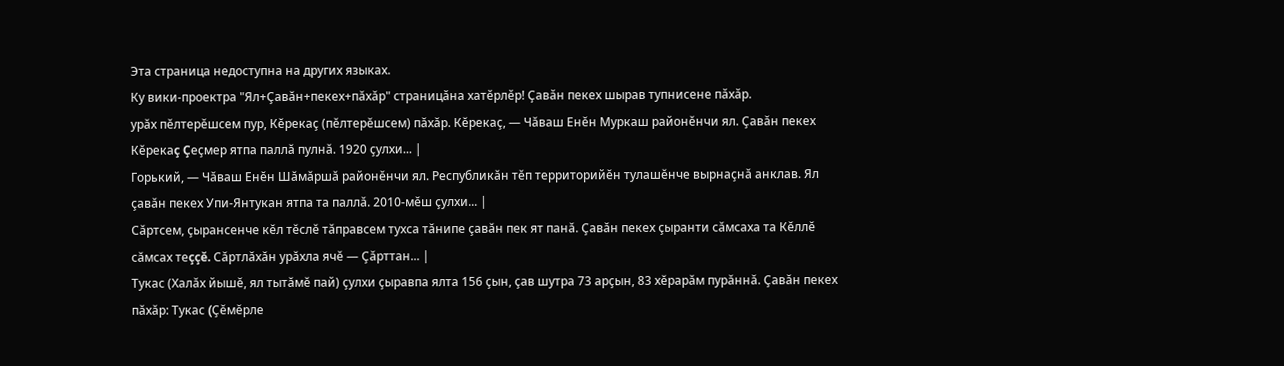Эта страница недоступна на других языках.
Ку вики-проектра "Ял+Çавăн+пекех+пăхăр" страницӑна хатӗрлӗр! Ҫавӑн пекех шырав тупнисене пӑхӑр.
урăх пĕлтерĕшсем пур, Кĕрекаç (пĕлтерĕшсем) пăхăр. Кĕрекаç, — Чăваш Енĕн Муркаш районĕнчи ял. Çавăн пекех Кĕрекаç Çеçмер ятпа паллă пулнă. 1920 çулхи... |
Горький, — Чăваш Енĕн Шăмăршă районĕнчи ял. Республикăн тĕп территорийĕн тулашĕнче вырнаçнă анклав. Ял çавăн пекех Упи-Янтукан ятпа та паллă. 2010-мĕш çулхи... |
Сăртсем, çырансенче кĕл тĕслĕ тăправсем тухса тăнипе çавăн пек ят панă. Çавăн пекех çыранти сăмсаха та Кĕллĕ сăмсах теççĕ. Сăртлăхăн урăхла ячĕ — Çăрттан... |
Тукас (Халăх йышĕ, ял тытăмĕ пай) çулхи çыравпа ялта 156 çын, çав шутра 73 арçын, 83 хĕрарăм пурăннă. Çавăн пекех пăхăр: Тукас (Çĕмĕрле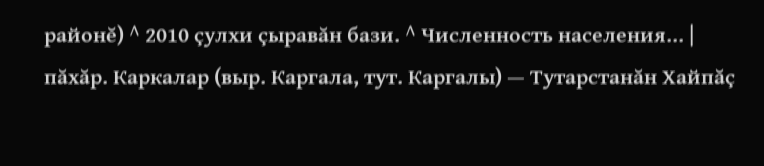районĕ) ^ 2010 çулхи çыравăн бази. ^ Численность населения... |
пăхăр. Каркалар (выр. Каргала, тут. Каргалы) — Тутарстанăн Хайпăç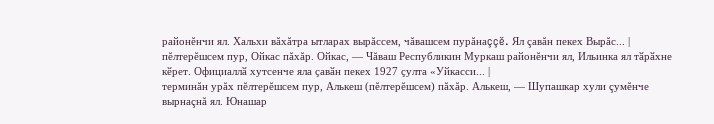районĕнчи ял. Хальхи вăхăтра ытларах вырăссем, чăвашсем пурăнаççĕ. Ял çавăн пекех Вырăс... |
пĕлтерĕшсем пур, Ойкас пăхăр. Ойкас, — Чăваш Республикин Муркаш районĕнчи ял, Ильинка ял тӑрӑхне кӗрет. Официаллӑ хутсенче яла ҫавӑн пекех 1927 ҫулта «Уйкасси... |
терминăн урăх пĕлтерĕшсем пур, Алькеш (пĕлтерĕшсем) пăхăр. Алькеш, — Шупашкар хули çумĕнче вырнаçнă ял. Юнашар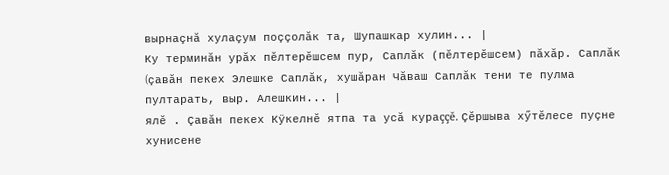вырнаçнă хулаçум поççолăк та, Шупашкар хулин... |
Ку терминăн урăх пĕлтерĕшсем пур, Саплăк (пĕлтерĕшсем) пăхăр. Саплăк (çавăн пекех Элешке Саплăк, хушăран Чăваш Саплăк тени те пулма пултарать, выр. Алешкин... |
ялĕ . Çавăн пекех Кÿкелнĕ ятпа та усă кураççĕ. Çĕршыва хӳтĕлесе пуçне хунисене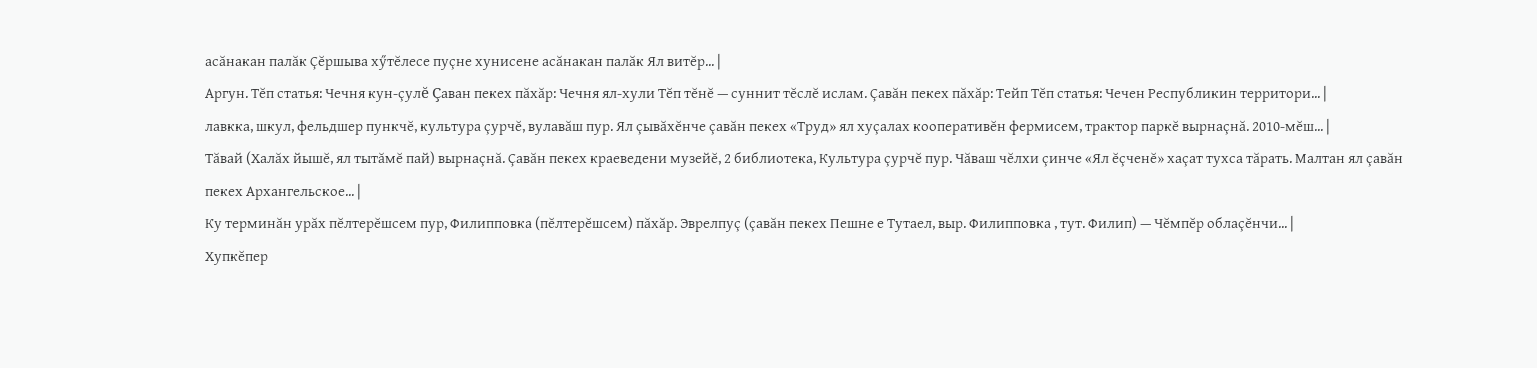асăнакан палăк Çĕршыва хӳтĕлесе пуçне хунисене асăнакан палăк Ял витĕр... |
Аргун. Тĕп статья: Чечня кун-çулĕ Çаван пекех пăхăр: Чечня ял-хули Тĕп тĕнĕ — суннит тĕслĕ ислам. Çавăн пекех пăхăр: Тейп Тĕп статья: Чечен Республикин территори... |
лавкка, шкул, фельдшер пункчĕ, культура çурчĕ, вулавăш пур. Ял çывăхĕнче çавăн пекех «Труд» ял хуçалах кооперативĕн фермисем, трактор паркĕ вырнаçнă. 2010-мĕш... |
Тăвай (Халăх йышĕ, ял тытăмĕ пай) вырнаçнă. Çавăн пекех краеведени музейĕ, 2 библиотека, Культура çурчĕ пур. Чăваш чĕлхи çинче «Ял ĕçченĕ» хаçат тухса тăрать. Малтан ял çавăн пекех Архангельское... |
Ку терминăн урăх пĕлтерĕшсем пур, Филипповка (пĕлтерĕшсем) пăхăр. Эврелпуç (çавăн пекех Пешне е Тутаел, выр. Филипповка , тут. Филип) — Чĕмпĕр облаçĕнчи... |
Хупкĕпер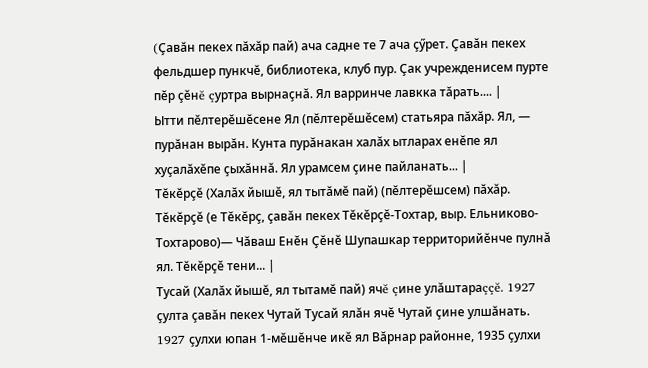(Çавăн пекех пăхăр пай) ача садне те 7 ача çӳрет. Çавăн пекех фельдшер пункчĕ, библиотека, клуб пур. Çак учрежденисем пурте пĕр çĕнĕ çуртра вырнаçнă. Ял варринче лавкка тăрать.... |
Ытти пĕлтерĕшĕсене Ял (пĕлтерĕшĕсем) статьяра пăхăр. Ял, — пурăнан вырăн. Кунта пурăнакан халăх ытларах енĕпе ял хуçалăхĕпе çыхăннă. Ял урамсем çине пайланать... |
Тĕкĕрçĕ (Халăх йышĕ, ял тытăмĕ пай) (пĕлтерĕшсем) пăхăр. Тĕкĕрçĕ (е Тĕкĕрç, çавăн пекех Тĕкĕрçĕ-Тохтар, выр. Ельниково-Тохтарово)— Чăваш Енĕн Çĕнĕ Шупашкар территорийĕнче пулнă ял. Тĕкĕрçĕ тени... |
Тусай (Халăх йышĕ, ял тытамĕ пай) ячĕ çине улăштараççĕ. 1927 çулта çавăн пекех Чутай Тусай ялăн ячĕ Чутай çине улшăнать. 1927 çулхи юпан 1-мĕшĕнче икĕ ял Вăрнар районне, 1935 çулхи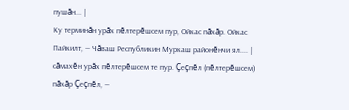пушăн... |
Ку терминăн урăх пĕлтерĕшсем пур, Ойкас пăхăр. Ойкас Пайкилт, — Чăваш Республикин Муркаш районĕнчи ял.... |
сăмахĕн урăх пĕлтерĕшсем те пур. Çеçпĕл (пĕлтерĕшсем) пăхăр Çеçпĕл, —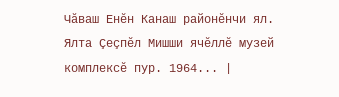Чăваш Енĕн Канаш районĕнчи ял. Ялта Çеçпĕл Мишши ячĕллĕ музей комплексĕ пур. 1964... |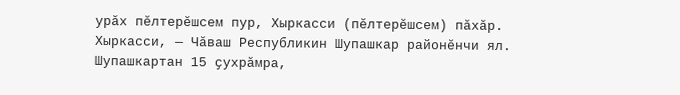урăх пĕлтерĕшсем пур, Хыркасси (пĕлтерĕшсем) пăхăр. Хыркасси, — Чăваш Республикин Шупашкар районĕнчи ял. Шупашкартан 15 ҫухрӑмра,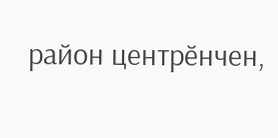район центрӗнчен,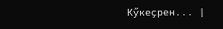Кӳкеҫрен... |